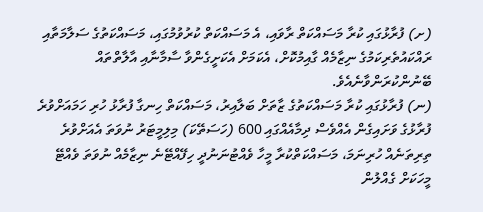(ށ) ފުރާޅުގައި ކުރާ މަސައްކަތް ރާވައި، އެ މަސައްކަތް ކުރުވުމުގައި، މަސައްކަތުގެ ސަލާމަތާއި ރައްކައުތެރިކަމުގެ ނިޒާމެއް ގާއިމުކޮށް، އެކަމަށް އެކަށީގެންވާ ސާމާނާއި އާލާތްތައް ބޭނުންކުރަންވާނެއެވެ.
(ނ) ފުރާޅުގައި ކުރާ މަސައްކަތުގެ ޒާތަށް ބަލާއިރު، މަސައްކަތް ހިނގާ ފުރާޅު ހުރި ހަމައަށްވުރެ ފުރާޅުގެ ވަށައިގެން އެއްވެސް ދިމާއެއްގައި 600 (ހަސަތޭކަ) މިލިމީޓަރު ނުވަތަ އެއަށްވުރެ ތިރިތަނެއް ހުރިނަމަ، މަސައްކަތްކުރާ މީހާ ވެއްޓުނަނުދީ ހިފޭއްޓޭނެ ނިޒާމެއް ނުވަތަ ވެއްޓޭ މީހަކަށް ގެއްލުން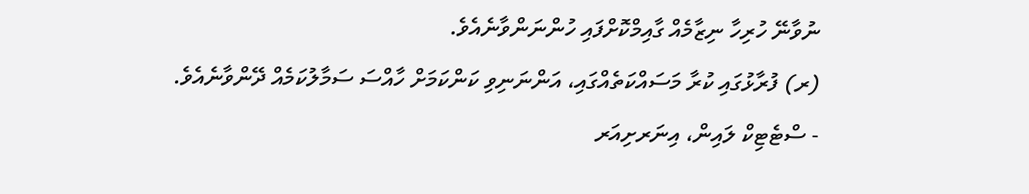ނުވާނޭ ހުރިހާ ނިޒާމެއް ގާއިމްކޮށްފައި ހުންނަންވާނެއެވެ.
(ރ) ފުރާޅުގައި ކުރާ މަސައްކަތެއްގައި، އަންނަނިވި ކަންކަމަށް ހާއްސަ ސަމާލުކަމެއް ދޭންވާނެއެވެ.
- ސްޓެޓިކް ލައިން، އިނަރށިއަރ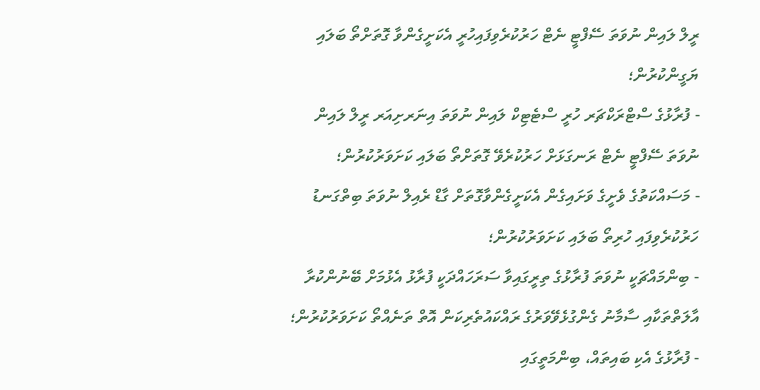ރީލް ލައިން ނުވަތަ ސޭފްޓީ ނެޓް ހަރުކުރެވިފައިހުރީ އެކަށީގެންވާ ގޮތަށްތޯ ބަލައި ޔަގީންކުރުން؛
- ފުރާޅުގެ ސްޓްރަކްޗަރ ހުރީ ސްޓެޓިކް ލައިން ނުވަތަ އިނަރށިއަރ ރީލް ލައިން ނުވަތަ ސޭފްޓީ ނެޓް ރަނގަޅަށް ހަރުކުރެވޭ ގޮތަށްތޯ ބަލައި ކަށަވަރުކުރުން؛
- މަސައްކަތުގެ ވެށީގެ ވަށައިގެން އެކަށީގެންވާގޮތަށް ގާޑް ރެއިލް ނުވަތަ ބިތްގަނޑު ހަރުކުރެވިފައި ހުރިތޯ ބަލައި ކަށަވަރުކުރުން؛
- ބިންމައްޗަކީ ނުވަތަ ފުރާޅުގެ ތިރީގައިވާ ސަރަހައްދަކީ ފުރާޅު އެޅުމަށް ބޭނުންކުރާ އާލަތްތަކާއި ސާމާނު ގެންގުޅެވޭވަރުގެ ރައްކައުތެރިކަން އޮތް ތަނެއްތޯ ކަށަވަރުކުރުން؛
- ފުރާޅުގެ އެކި ބައިތައް، ބިންމަތީގައި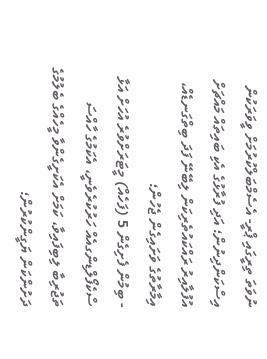ނުވަތަ ތިރީގައި ޕްރީ- އެސެމްބަލްކުރުމަށް ވީވަރަކުން އިސްކަންދިނުން؛ އަދި ފުރާޅުގެ އެކި ބައިތައް މައްޗަށް އުފުލާއިރު ރައްކައުތެރިކަން ލިބޭނޭ ފަދަ ބިތްގަނޑެއް، އިމާރާތުގެ ވަށައިގެން ޖެހުން؛
- ބިމުން ފެށިގެން 5 (ފަހެއް) މީޓަރަށްވުރެ އުހަށް އަޅާ ސްކެފޯލްޑިންގއެއް ހަރުކުރެވެނީ، އެކަމުގެ ހާއްސަ ތަޖުރިބާ ލިބިފައިވާ، ކަމަށް އެކަށީގެންވާ މީހެއްގެ ބެލުމުގެ ދަށުންކަން ޔަގީންކުރުން؛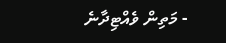- މަތިން ވެއްޓިދާނެ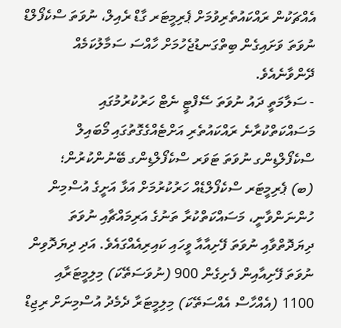އެއްޗަކުން ރައްކައުތެރިވުމަށް ޕެރިމީޓަރ ގާޑް ރެއިލް، ނުވަތަ ސްކެފޯލްޑް ނުވަތަ ވަށައިގެން ބިތްގަނޑުޖެހުމަށް ހާއްސަ ސަމާލުކަމެއް ދޭންވާނެއެވެ.
- ސަލާމަތީ ދައު ނުވަތަ ސޭފްޓީ ނެޓް ހަރުކުރުމުގައި މަސައްކަތްކުރާނެ ރައްކައުތެރި އަށްޓެއްގެގޮތުގައި މޯބައިލް ސްކެފޯލްޑިންގ ނުވަތަ ޓަވަރ ސްކެފޯލްޑިންގ ބޭނުންކުރުން؛
(ބ) ޕެރިމީޓަރ ސްކެފޯލްޑެއް ހަރުކުރުމަށް އަޅާ އަށީގެ އުސްމިން ހުންނަންވާނީ، މަސައްކަތްކުރާ ތަނުގެ އަރިމައްޗާއި ނުވަތަ ދިޔަދޮތްވާއި ނުވަތަ ފޭށިއާއާ ވީހައި ކައިރިއެއްގައެވެ. އަދި ދިޔަދޮވިން ނުވަތަ ފޭށިއާއިން ފެށިގެން 900 (ނުވަސަތޭކަ) މިލިމީޓަރާއި 1100 (އެއްހާސް އެއްސަތޭކަ) މިލިމީޓަރާ ދެމެދު އުސްމިނަށް ރިޖިޑް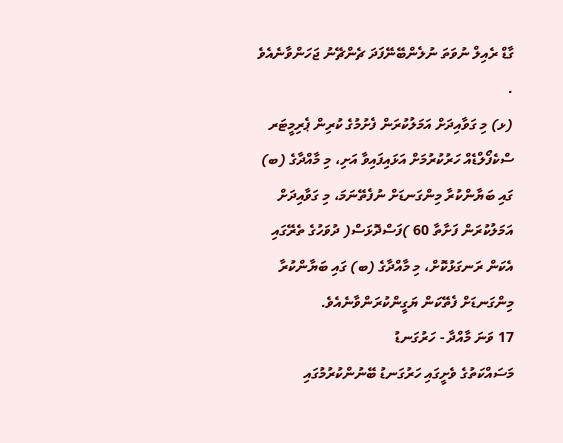ގާޑް ރެއިލް ނުވަތަ ނުލެންބޭނޭފަދަ ޗެންޗޭނު ޖަހަންވާނެއެވެ .
(ޅ) މި ގަވާއިދަށް އަމަލުކުރަން ފެށުމުގެ ކުރިން ޕެރިމީޓަރ ސްކެފޯލްޑެއް ހަރުކުރުމަށް އަޅައިފައިވާ އަށި، މި މާއްދާގެ (ބ) ގައި ބަޔާންކުރާ މިންގަނޑަށް ނުފެތޭނަމަ، މި ގަވާއިދަށް އަމަލުކުރަން ފަށާތާ 60 )ފަސްދޮޅަސް( ދުވަހުގެ ތެރޭގައި އެކަން ރަނގަޅުކޮށް، މި މާއްދާގެ (ބ) ގައި ބަޔާންކުރާ މިންގަނޑަށް ފެތޭކަން ޔަގީންކުރަންވާނެއެވެ.
17 ވަނަ މާއްދާ - ހަރުގަނޑު
މަސައްކަތުގެ ވެށީގައި ހަރުގަނޑު ބޭނުންކުރުމުގައި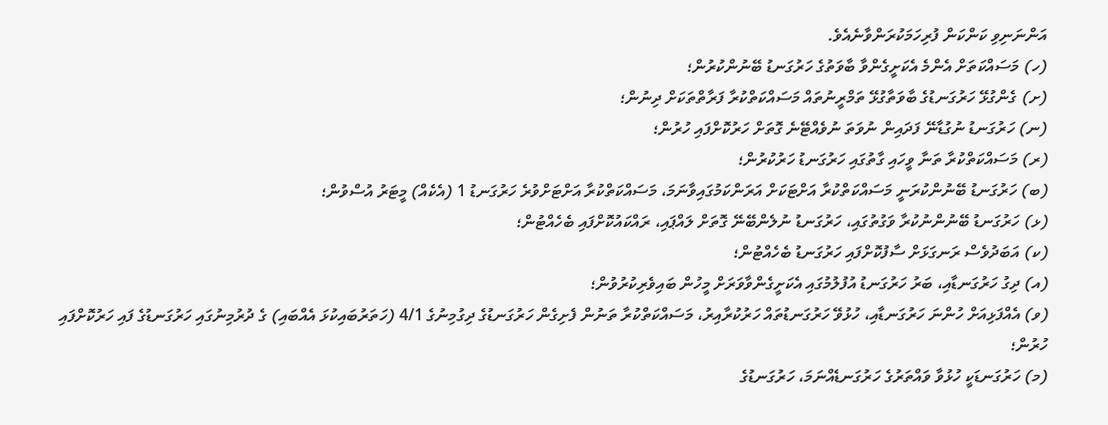އަންނަނިވި ކަންކަން ފުރިހަމަކުރަންވާނެއެވެ.
(ހ) މަސައްކަތަށް އެންމެ އެކަށީގެންވާ ބާވަތުގެ ހަރުގަނޑު ބޭނުންކުރުން؛
(ށ) ގެންގުޅޭ ހަރުގަނޑުގެ ބާވަތާގުޅޭ ތަމްރީނުތައް މަސައްކަތްކުރާ ފަރާތްތަކަށް ދިނުން؛
(ނ) ހަރުގަނޑު ނުގުޑާނޭ ފަދައިން ނުވަތަ ނުވެއްޓޭނެ ގޮތަށް ހަރުކޮށްފައި ހުރުން؛
(ރ) މަސައްކަތްކުރާ ތަނާ ވީހައި ގާތުގައި ހަރުގަނޑު ހަރުކުރުން؛
(ބ) ހަރުގަނޑު ބޭނުންކުރަނީ މަސައްކަތްކުރާ އަށްޓަކަށް އަރަންކަމުގައިވާނަމަ، މަސައްކަތްކުރާ އަށްޓަށްވުރެ ހަރުގަނޑު 1 (އެކެއް) މީޓަރު އުސްވުން؛
(ޅ) ހަރުގަނޑު ބޭނުންނުކުރާ ވަގުތުގައި، ހަރުގަނޑު ނުލެންބޭނޭ ގޮތަށް ލައްޕައި، ރައްކައުކޮށްފައި ބެހެއްޓުން؛
(ކ) އަބަދުވެސް ރަނގަޅަށް ސާފުކޮށްފައި ހަރުގަނޑު ބެހެއްޓުން؛
(އ) ދިގު ހަރުގަނޑާއި، ބަރު ހަރުގަނޑު އުފުލުމުގައި އެކަށީގެންވާވަރަށް މީހުން ބައިވެރިކުރުވުން؛
(ވ) އެއްފަޅިއަށް ހުންނަ ހަރުގަނޑާއި، ހުޅުވޭ ހަރުގަނޑުތައް ހަރުކުރާއިރު، މަސައްކަތްކުރާ ތަނުން ފެށިގެން ހަރުގަނޑުގެ ދިގުމިނުގެ 4/1 (ހަތަރުބައިކުޅަ އެއްބައި) ގެ ދުރުމިނުގައި ހަރުގަނޑުގެ ފައި ހަރުކޮށްފައި ހުރުން؛
(މ) ހަރުގަނޑަކީ ހުޅުވާ ވައްތަރުގެ ހަރުގަނޑެއްނަމަ، ހަރުގަނޑުގެ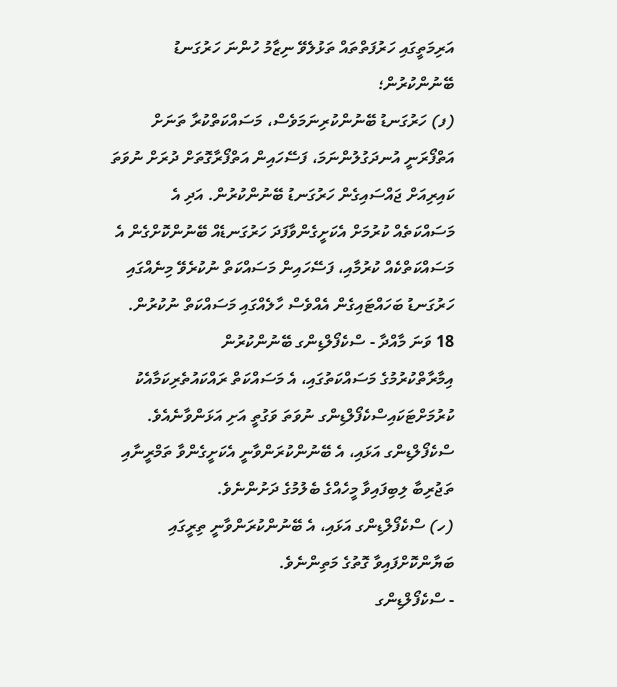އަރިމަތީގައި ހަރުފަތްތައް ތަޅުލެވޭ ނިޒާމު ހުންނަ ހަރުގަނޑު ބޭނުންކުރުން؛
(ފ) ހަރުގަނޑު ބޭނުންކުރިނަމަވެސް، މަސައްކަތްކުރާ ތަނަށް އަތްފޯރަނީ އުނދަގުލުންނަމަ، ފަސޭހައިން އަތްފޯރާގޮތަށް ދުރަށް ނުވަތަ ކައިރިއަށް ޖައްސައިގެން ހަރުގަނޑު ބޭނުންކުރުން. އަދި އެ މަސައްކަތެއް ކުރުމަށް އެކަށީގެންވާފަދަ ހަރުގަނޑެއް ބޭނުންކޮށްގެން އެ މަސައްކަތްކެއް ކުރުމާއި، ފަސޭހައިން މަސައްކަތް ނުކުރެވޭ މިނެއްގައި ހަރުގަނޑު ބަހައްޓައިގެން އެއްވެސް ހާލެއްގައި މަސައްކަތް ނުކުރުން.
18 ވަނަ މާއްދާ - ސްކެފޯލްޑިންގ ބޭނުންކުރުން
އިމާރާތްކުރުމުގެ މަސައްކަތުގައި، އެ މަސައްކަތް ރައްކައުތެރިކަމާއެކު ކުރުމަށްޓަކައިސްކެފޯލްޑިންގ ނުވަތަ ވަގުތީ އަށި އަޅަންވާނެއެވެ. ސްކެފޯލްޑިންގ އަޅައި، އެ ބޭނުންކުރަންވާނީ އެކަށީގެންވާ ތަމްރީނާއި ތަޖުރިބާ ލިބިފައިވާ މީހެއްގެ ބެލުމުގެ ދަށުންނެވެ.
(ހ) ސްކެފޯލްޑިންގ އަޅައި، އެ ބޭނުންކުރަންވާނީ ތިރީގައި ބަޔާންކޮށްފައިވާ ގޮތުގެ މަތިންނެވެ.
- ސްކެފޯލްޑިންގ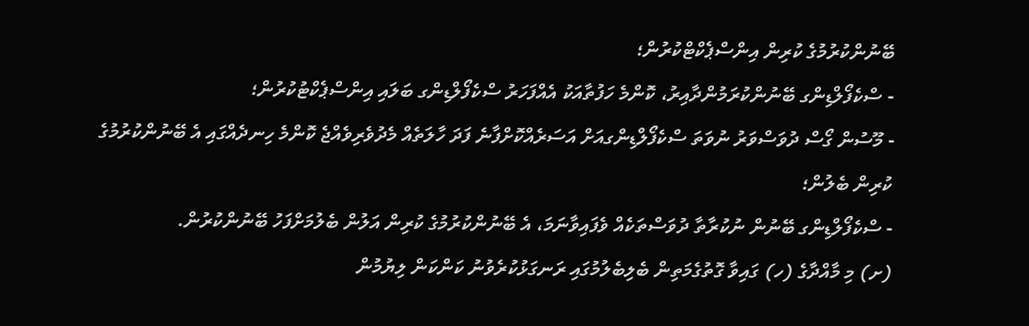ބޭނުންކުރުމުގެ ކުރިން އިންސްޕެކްޓްކުރުން؛
- ސްކެފޯލްޑިންގ ބޭނުންކުރަމުންދާއިރު، ކޮންމެ ހަފުތާއަކު އެއްފަހަރު ސްކެފޯލްޑިންގ ބަލައި އިންސްޕެކްޓުކުރުން؛
- މޫސުން ގޯސް ދުވަސްވަރު ނުވަތަ ސްކެފޯލްޑިންގއަށް އަސަރެއްކޮށްފާނެ ފަދަ ހާލަތެއް މެދުވެރިވެއްޖެ ކޮންމެ ހިނދެއްގައި އެ ބޭނުންކުރުމުގެ ކުރިން ބެލުން؛
- ސްކެފޯލްޑިންގ ބޭނުން ނުކުރާތާ ދުވަސްތަކެއް ވެފައިވާނަމަ، އެ ބޭނުންކުރުމުގެ ކުރިން އަލުން ބެލުމަށްފަހު ބޭނުންކުރުން.
(ށ) މި މާއްދާގެ (ހ) ގައިވާ ގޮތުގެމަތިން ބެލިބެލުމުގައި ރަނގަޅުކުރެވުނު ކަންކަން ލިޔުމުން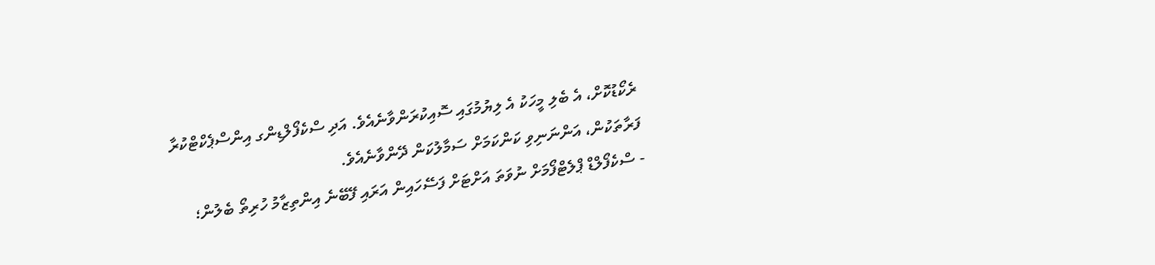ރެކޯޑުކޮށް، އެ ބެލި މީހަކު އެ ލިޔުމުގައި ސޮއިކުރަންވާނެއެވެ. އަދި ސްކެފޯލްޑިންގ އިންސްޕެކްޓްކުރާ ފަރާތަކުން، އަންނަނިވި ކަންކަމަށް ސަމާލުކަން ދޭންވާނެއެވެ.
- ސްކެފޯލްޑް ޕްލެޓްފޯމަށް ނުވަތަ އަށްޓަށް ފަސޭހައިން އަރައި ފޭބޭނެ އިންތިޒާމު ހުރިތޯ ބެލުން؛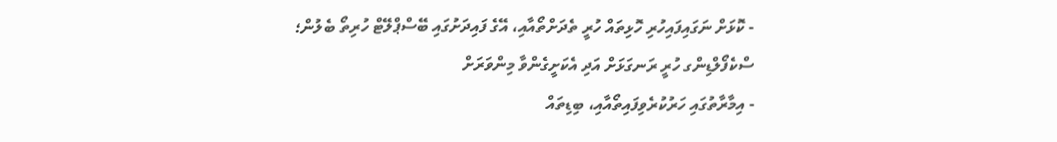- ކޮޅަށް ނަގައިފައިހުރި ހޮޅިތައް ހުރީ ތެދަށްތޯއާއި، އޭގެ ފައިދަށުގައި ބޭސްޕްލޭޓް ހުރިތޯ ބެލުން؛ ސްކެފޯލްޑިންގ ހުރީ ރަނގަޅަށް އަދި އެކަށީގެންވާ މިންވަރަށް
- އިމާރާތުގައި ހަރުކުރެވިފައިތޯއާއި، ބިޑިތައް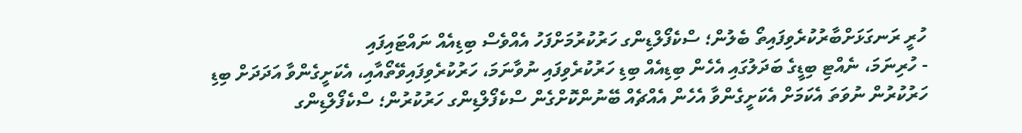ހުރީ ރަނގަޅަށްބާރުކުރެވިފައިތޯ ބެލުން؛ ސްކެފޯލްޑިންގ ހަރުކުރުމަށްފަހު އެއްވެސް ބިޑިއެއް ނައްޓައިފައި
- ހުރިނަމަ، ނެއްޓި ބިޑީގެ ބަދަލުގައި އެހެން ބިޑިއެއް ބިޑި ހަރުކުރެވިފައި ނުވާނަމަ، ހަރުކުރެވިފައިވޭތޯއާއި، އެކަށީގެންވާ އަދަދަށް ބިޑި ހަރުކުރުން ނުވަތަ އެކަމަށް އެކަށީގެންވާ އެހެން އެއްޗެއް ބޭނުންކޮށްގެން ސްކެފޯލްޑިންގ ހަރުކުރުން؛ ސްކެފޯލްޑިންގ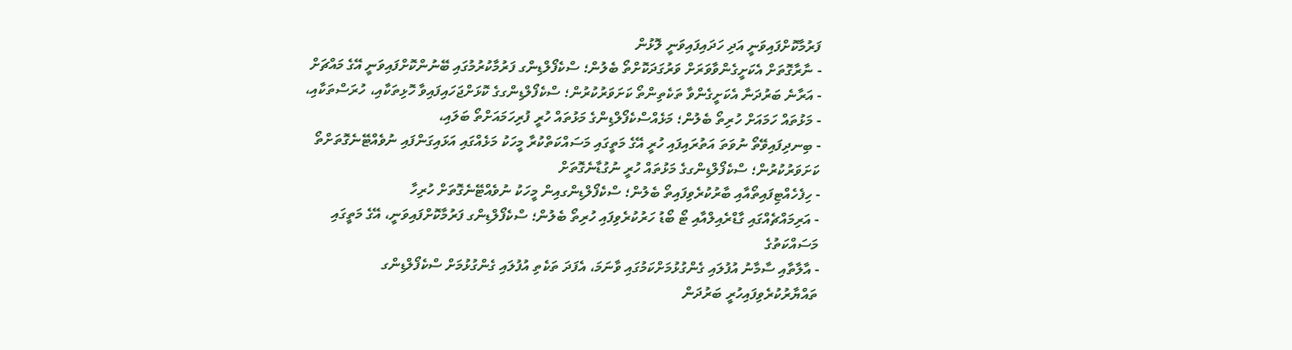ފަރުމާކޮށްފައިވަނީ އަދި ހަދައިފައިވަނީ ލޮޅުން
- ނާރާގޮތަށް އެކަށީގެންވާވަރަށް ވަރުގަދަކޮށްތޯ ބެލުން؛ ސްކެފޯލްޑިންގ ފަރުމާކުރުމުގައި ބޭނުންކޮށްފައިވަނީ އޭގެ މައްޗަށް
- އަރާނެ ބަރުދަނާ އެކަށީގެންވާ ތަކެތިންތޯ ކަށަވަރުކުރުން؛ ސްކެފޯލްޑިންގގެ ކޮޅަށްޖަހައިފައިވާ ހޮޅިތަކާއި، ހުރަސްތަކާއި،
- މަޅުތައް ހަމައަށް ހުރިތޯ ބެލުން؛ މަޅެއްސްކެފޯލްޑިންގެ މަޅުތައް ހުރީ ފުރިހަމައަށްތޯ ބަލައި،
- ބިނދިފައިވޭތޯ ނުވަތަ އަތުރައިފައި ހުރީ އޭގެ މަތީގައި މަސައްކަތްކުރާ މީހަކު މަޅެއްގައި އަޅައިގަންފައި ނުވެއްޓޭނެގޮތަށްތޯ ކަށަވަރުކުރުން؛ ސްކެފޯލްޑިންގގެ މަޅުތައް ހުރީ ނުގުޑާނެގޮތަށް
- ހިފެހެއްޓިފައިތޯއާއި ބާރުކުރެވިފައިތޯ ބެލުން؛ ސްކެފޯލްޑިންގއިން މީހަކު ނުވެއްޓޭނެގޮތަށް ހުރިހާ
- އަރިމައްޗެއްގައި ގާޑްރެއިލްއާއި ޓޯ ބޯޑު ހަރުކުރެވިފައި ހުރިތޯ ބެލުން؛ ސްކެފޯލްޑިންގ ފަރުމާކޮށްފައިވަނީ، އޭގެ މަތީގައި މަސައްކަތުގެ
- އާލާތާއި ސާމާނު އުފުލައި ގެންގުޅުމަށްކަމުގައި ވާނަމަ، އެފަދަ ތަކެތި އުފުލައި ގެންގުޅުމަށް ސްކެފޯލްޑިންގ ތައްޔާރުކުރެވިފައިހުރީ ބަރުދަން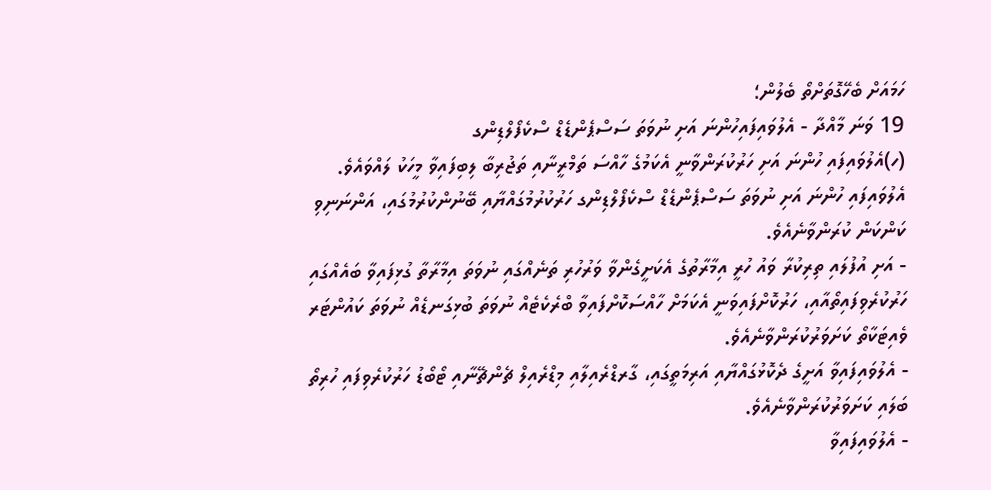ހަމައަށް ބެހޭގޮތަށްތޯ ބެލުން؛
19 ވަނަ މާއްދާ - އެލުވައިފައިހުންނަ އަށި ނުވަތަ ސަސްޕެންޑެޑް ސްކެފޯލްޑިންގ
(ހ)އެލުވައިފައި ހުންނަ އަށި ހަރުކުރަންވާނީ އެކަމުގެ ހާއްސަ ތަމްރީނާއި ތަޖުރިބާ ލިބިފައިވާ މީހަކު ލައްވައެވެ. އެލުވައިފައި ހުންނަ އަށި ނުވަތަ ސަސްޕެންޑެޑް ސްކެފޯލްޑިންގ ހަރުކުރުމުގައްޔާއި ބޭނުންކުރުމުގައި، އަންނަނިވި ކަންކަން ކުރަންވާނެއެވެ.
- އަށި އުފުލައި ތިރިކުރާ ވައު ހުރީ އިމާރާތުގެ އެކަށީގެންވާ ވަރުހުރި ތަނެއްގައި ނުވަތަ އިމާރާތާ ގުޅިފައިވާ ބައެއްގައި ހަރުކުރެވިފައިތޯއާއި، ހަރުކޮށްފައިވަނީ އެކަމަށް ހާއްސަކޮށްފައިވާ ބްރެކެޓެއް ނުވަތަ ބުޅިގަނޑެއް ނުވަތަ ކައުންޓަރ ވެއިޓަކާތޯ ކަށަވަރުކުރަންވާނެއެވެ.
- އެލުވައިފައިވާ އަށީގެ ދެކޮޅުގައްޔާއި އަރިމަތީގައި، ގާރޑްރެއިލާއި މިޑްރެއިލް ޗެންޗޭނާއި ޓޯބޯޑު ހަރުކުރެވިފައި ހުރިތޯ ބަލައި ކަށަވަރުކުރަންވާނެއެވެ.
- އެލުވައިފައިވާ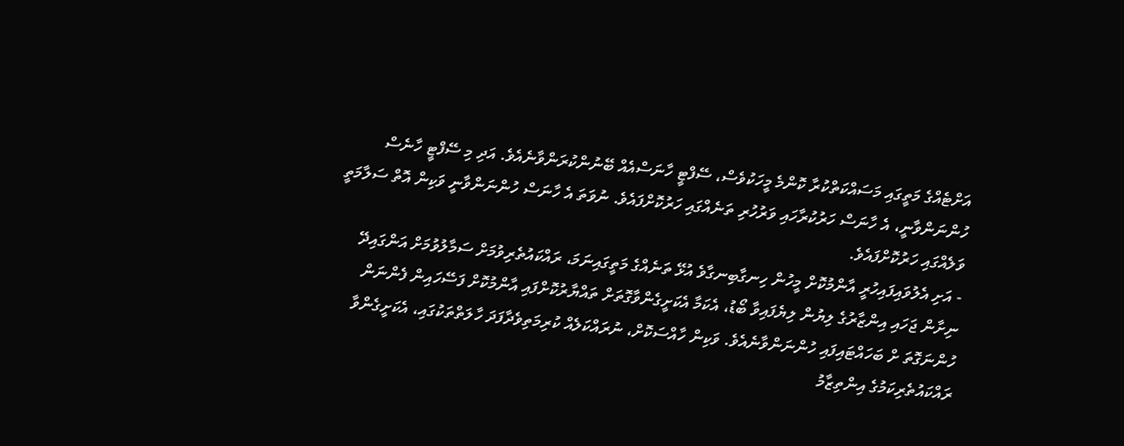އަށްޓެއްގެ މަތީގައި މަސައްކަތްކުރާ ކޮންމެ މީހަކުވެސް، ސޭފްޓީ ހާނަސްއެއް ބޭނުންކުރަންވާނެއެވެ. އަދި މި ސޭފްޓީ ހާނެސް ހުންނަންވާނީ، އެ ހާނަސް ހަރުކުރާހައި ވަރުހުރި ތަނެއްގައި ހަރުކޮށްފައެވެ. ނުވަތަ އެ ހާނަސް ހުންނަންވާނީ ވަކިން އޮތް ސަލާމަތީ ވަލެއްގައި ހަރުކޮށްފައެވެ.
- އަށި އެލުވައިފައިހުރީ އާންމުކޮށް މީހުން ހިނގާބިނގާވެ އުޅޭ ތަނެއްގެ މަތީގައިނަމަ، ރައްކައުތެރިވުމަށް ސަމާލުވުމަށް އަންގައިދޭ ނިށާން ޖަހައި އިންޒާރުގެ ލިޔުން ލިޔެފައިވާ ބޯޑު، އެކަމާ އެކަށީގެންވާގޮތަށް ތައްޔާރުކޮށްފައި އާންމުކޮށް ފަސޭހައިން ފެންނަން ހުންނަގޮތަ ށް ބަހައްޓައިފައި ހުންނަންވާނެއެވެ. ވަކިން ހާއްސަކޮށް، ނުރައްކަލެއް ކުރިމަތިވެދާފަދަ ހާލަތްތަކުގައި، އެކަށީގެންވާ ރައްކައުތެރިކަމުގެ އިންތިޒާމު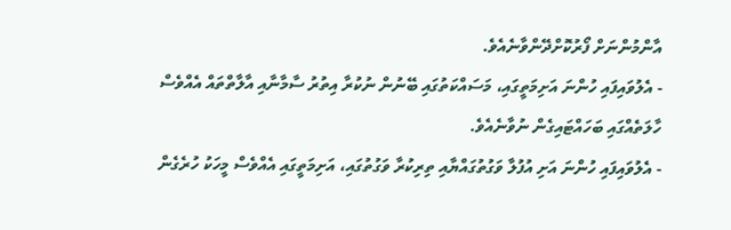އާންމުންނަށް ފޯރުކޮށްދޭންވާނެއެވެ.
- އެލުވައިފައި ހުންނަ އަށިމަތީގައި، މަސައްކަތުގައި ބޭނުން ނުކުރާ އިތުރު ސާމާނާއި އާލާތްތައް އެއްވެސް ހާލަތެއްގައި ބަހައްޓައިގެން ނުވާނެއެވެ.
- އެލުވައިފައި ހުންނަ އަށި އުފުލާ ވަގުތުގައްޔާއި ތިރިކުރާ ވަގުތުގައި، އަށިމަތީގައި އެއްވެސް މީހަކު ހުރެގެން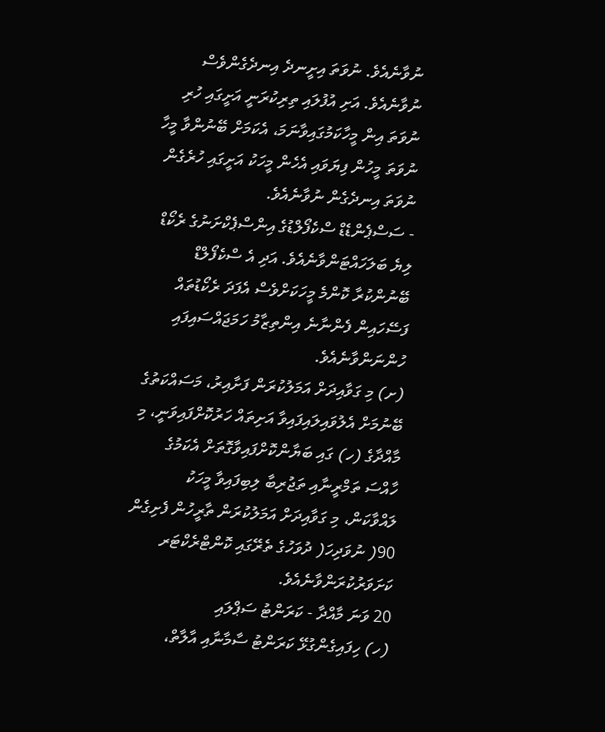ނުވާނެއެވެ. ނުވަތަ އިށީނދެ އިނދެގެންވެސް ނުވާނެއެވެ. އަށި އުފުލައި ތިރިކުރަނީ އަށީގައި ހުރި ނުވަތަ އިން މީހާކަމުގައިވާނަމަ، އެކަމަށް ބޭނުންވާ މީހާ ނުވަތަ މީހުން ފިޔަވައި އެހެން މީހަކު އަށީގައި ހުރެގެން ނުވަތަ އިނދެގެން ނުވާނެއެވެ.
- ސަސްޕެންޑެޑް ސްކެފޯލްޑުގެ އިންސްޕެކްށަނުގެ ރެކޯޑް ލިޔެ ބަލަހައްޓަންވާނެއެވެ. އަދި އެ ސްކެފޯލްޑް ބޭނުންކުރާ ކޮންމެ މީހަކަށްވެސް އެފަދަ ރެކޯޑުތައް ފަސޭހައިން ފެންނާނެ އިންތިޒާމު ހަމަޖައްސައިފައި ހުންނަންވާނެއެވެ.
(ށ) މި ގަވާއިދަށް އަމަލުކުރަން ފަށާއިރު، މަސައްކަތުގެ ބޭނުމަށް އެލުވައިލައިފައިވާ އަށިތައް ހަރުކޮށްފައިވަނީ، މި މާއްދާގެ (ހ) ގައި ބަޔާންކޮށްފައިވާގޮތަށް އެކަމުގެ ހާއްސަ ތަމްރީނާއި ތަޖުރިބާ ލިބިފައިވާ މީހަކު ލައްވާކަން، މި ގަވާއިދަށް އަމަލުކުރަން ތާރީހުން ފެށިގެން 90( ނުވަދިހަ( ދުވަހުގެ ތެރޭގައި ކޮންޓްރެކްޓަރ ކަށަވަރުކުރަންވާނެއެވެ.
20 ވަނަ މާއްދާ - ކަރަންޓު ސަޕްލައި
(ހ) ހިފައިގެންގުޅޭ ކަރަންޓު ސާމާނާއި އާލާތް،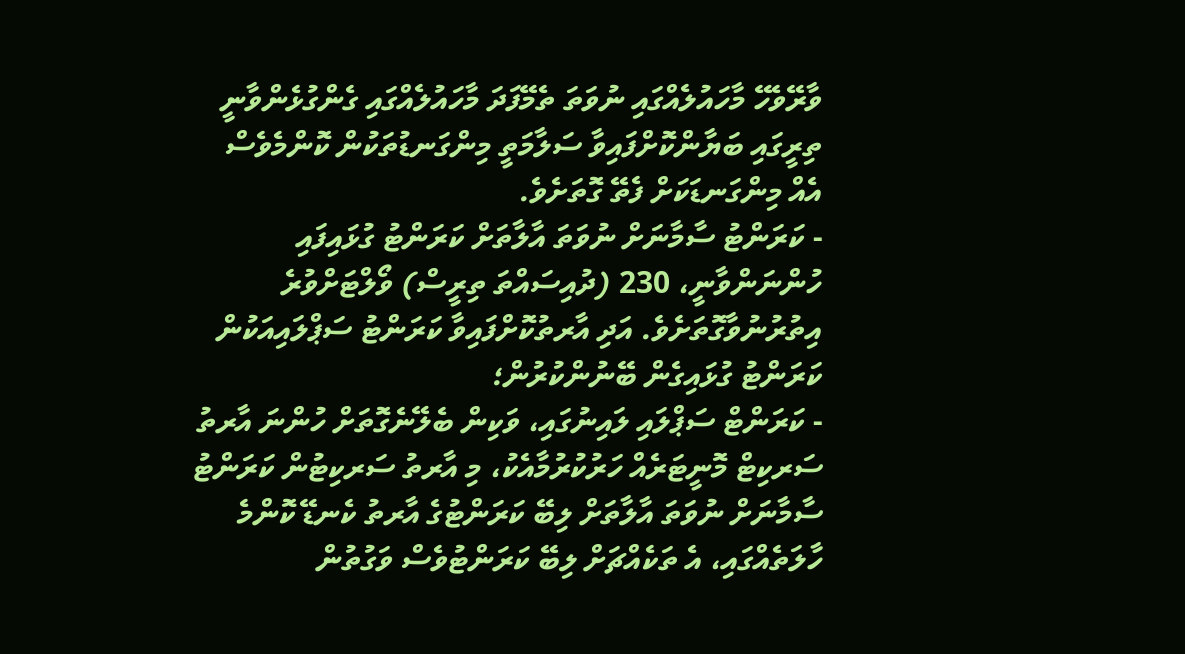ވާރޭވެހޭ މާހައުލެއްގައި ނުވަތަ ތެމޭފަދަ މާހައުލެއްގައި ގެންގުޅެންވާނީ ތިރީގައި ބަޔާންކޮށްފައިވާ ސަލާމަތީ މިންގަނޑުތަކުން ކޮންމެވެސް އެއް މިންގަނޑަކަށް ފެތޭ ގޮތަށެވެ.
- ކަރަންޓު ސާމާނަށް ނުވަތަ އާލާތަށް ކަރަންޓު ގުޅައިފައި ހުންނަންވާނީ، 230 (ދުއިސައްތަ ތިރީސް) ވޯލްޓަށްވުރެ އިތުރުނުވާގޮތަށެވެ. އަދި އާރތުކޮށްފައިވާ ކަރަންޓު ސަޕްލައިއަކުން ކަރަންޓު ގުޅައިގެން ބޭނުންކުރުން؛
- ކަރަންޓް ސަޕްލައި ލައިނުގައި، ވަކިން ބެލޭނެގޮތަށް ހުންނަ އާރތު ސަރކިޓް މޮނީޓަރެއް ހަރުކުރުމާއެކު، މި އާރތު ސަރކިޓުން ކަރަންޓު ސާމާނަށް ނުވަތަ އާލާތަށް ލިބޭ ކަރަންޓުގެ އާރތު ކެނޑޭ ކޮންމެ ހާލަތެއްގައި، އެ ތަކެއްޗަށް ލިބޭ ކަރަންޓުވެސް ވަގުތުން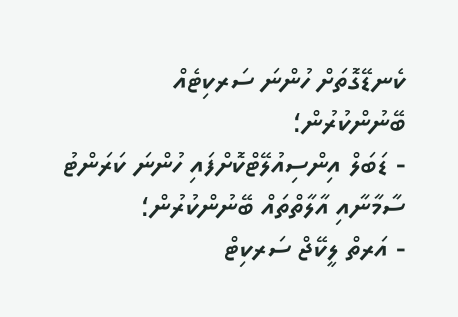ކެނޑޭގޮތަށް ހުންނަ ސަރކިޓެއް ބޭނުންކުރުން؛
- ޑަބަލް އިންސިއުލޭޓްކޮށްފައި ހުންނަ ކަރަންޓު ސާމާނާއި އާލާތްތައް ބޭނުންކުރުން؛
- އަރތް ލީކޭޖް ސަރކިޓް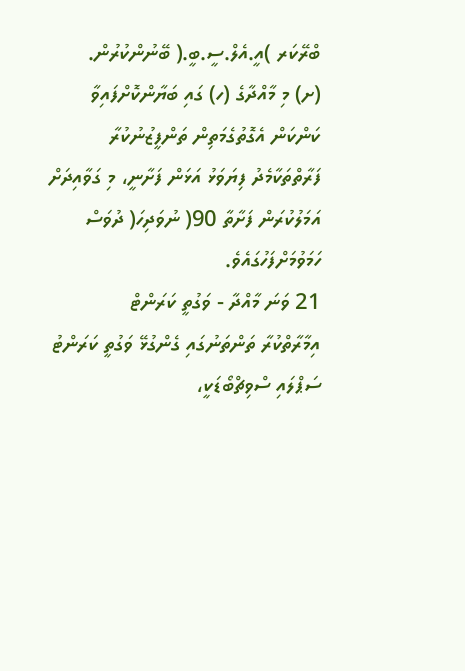ބްރޭކަރ )އީ.އެލް.ސީ.ބީ.( ބޭނުންކުރުން.
(ށ) މި މާއްދާގެ (ހ) ގައި ބަޔާންކޮށްފައިވާ ކަންކަން އެގޮތުގެމަތިން ތަންފީޒުނުކުރާ ފަރާތްތަކާމެދު ފިޔަވަޅު އަޅަން ފަށާނީ، މި ގަވާއިދަށް އަމަލުކުރަން ފަށާތާ 90( ނުވަދިހަ( ދުވަސް ހަމަވުމަށްފަހުގައެވެ.
21 ވަނަ މާއްދާ - ވަގުތީ ކަރަންޓް
އިމާރާތްކުރާ ތަންތަނުގައި ގެންގުޅޭ ވަގުތީ ކަރަންޓު ސަޕްލައި ސްވިޗްބޯޑަކީ،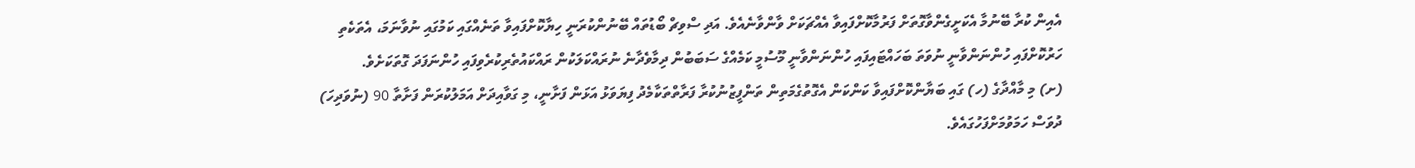އެއިން ކުރާ ބޭނުމާ އެކަށީގެންވާގޮތަށް ފަރުމާކޮށްފައިވާ އެއްޗަކަށް ވާންވާނެއެވެ. އަދި ސްވިޗް ބޯޑުތައް ބޭނުންކުރަނީ ހިޔާކޮށްފައިވާ ތަނެއްގައި ކަމުގައި ނުވާނަމަ، އެތަކެތި ހަރުކޮށްފައި ހުންނަންވާނީ ނުވަތަ ބަހައްޓައިފައި ހުންނަންވާނީ މޫސުމީ ކަމެއްގެ ސަބަބުން ދިމާވެދާނެ ނުރައްކަލަކުން ރައްކައުތެރިކުރެވިފައި ހުންނަފަދަ ގޮތަކަށެވެ.
(ށ) މި މާއްދާގެ (ހ) ގައި ބަޔާންކޮށްފައިވާ ކަންކަން އެގޮތުގެމަތިން ތަންފީޒުނުކުރާ ފަރާތްތަކާމެދު ފިޔަވަޅު އަޅަން ފަށާނީ، މި ގަވާއިދަށް އަމަލުކުރަން ފަށާތާ 90 (ނުވަދިހަ) ދުވަސް ހަމަވުމަށްފަހުގައެވެ.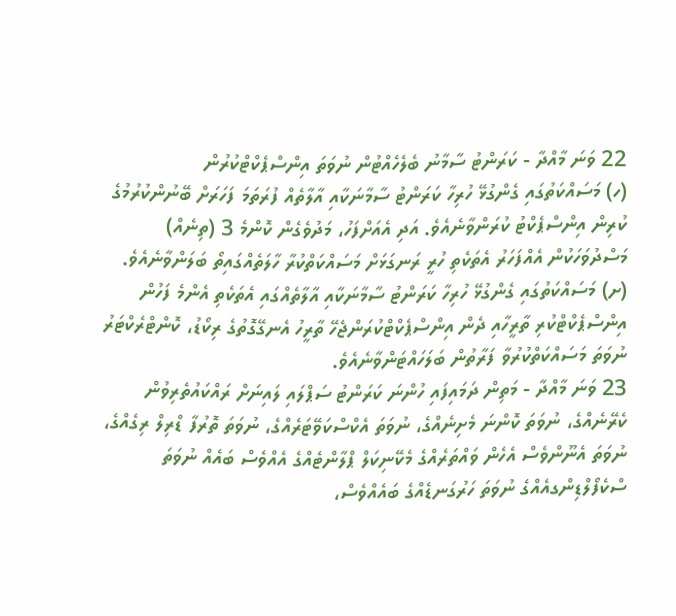22 ވަނަ މާއްދާ - ކަރަންޓު ސާމާނު ބެލެހެއްޓުން ނުވަތަ އިންސްޕެކްޓްކުރުން
(ހ) މަސައްކަތުގައި ގެންގުޅޭ ހުރިހާ ކަރަންޓު ސާމާނަކާއި އާލާތެއް ފުރަތަމަ ފަހަރަށް ބޭނުންކުރުމުގެ ކުރިން އިންސްޕެކްޓު ކުރަންވާނެއެވެ. އަދި އެއަށްފަހު، މަދުވެގެން ކޮންމެ 3 (ތިނެއް) މަސްދުވަހަކުން އެއްފަހަރު އެތަކެތި ހުރީ ރަނގަޅަށް މަސައްކަތްކުރާ ހާލަތެއްގައިތޯ ބަލަންވާނެއެވެ.
(ށ) މަސައްކަތުގައި ގެންގުޅޭ ހުރިހާ ކަރަންޓު ސާމާނަކާއި އާލާތެއްގައި އެތަކެތި އެންމެ ފަހުން އިންސްޕެކްޓްކުރި ތާރީހާއި ދެން އިންސްޕެކްޓްކުރަންޖެހޭ ތާރީހު އެނގޭގޮތުގެ ރިކޯޑު، ކޮންޓްރެކްޓަރު ނުވަތަ މަސައްކަތްކުރުވާ ފަރާތުން ބަލަހައްޓަންވާނެއެވެ.
23 ވަނަ މާއްދާ - މަތިން ދަމައިފައި ހުންނަ ކަރަންޓު ސަޕްލައި ލައިނަށް ރައްކައުތެރިވުން
ކެރޭނެއްގެ، ނުވަތަ ކޮންނަ މެށިނެއްގެ، ނުވަތަ އެކްސްކަވޭޓަރެއްގެ، ނުވަތަ ތޮރުފާ ޑްރިލް ރިގެއްގެ، ނުވަތަ އެނޫންވެސް އެހެން ވައްތަރެއްގެ މެކޭނިކަލް ޕްލާންޓެއްގެ އެއްވެސް ބައެއް ނުވަތަ ސްކެފޯލްޑިންގއެއްގެ ނުވަތަ ހަރުގަނޑެއްގެ ބައެއްވެސް،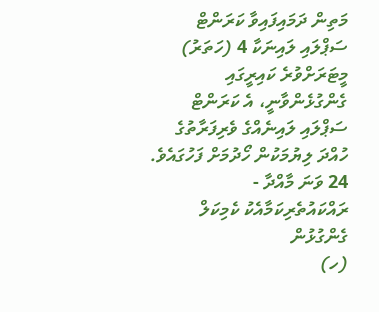މަތިން ދަމައިފައިވާ ކަރަންޓް ސަޕްލައި ލައިނަކާ 4 (ހަތަރު) މީޓަރަށްވުރެ ކައިރީގައި ގެންގުޅެންވާނީ، އެ ކަރަންޓް ސަޕްލައި ލައިނެއްގެ ވެރިފަރާތުގެ ހުއްދަ ލިޔުމަކުން ހޯދުމަށް ފަހުގައެވެ.
24 ވަނަ މާއްދާ - ރައްކައުތެރިކަމާއެކު ކެމިކަލް ގެންގުޅުން
(ހ)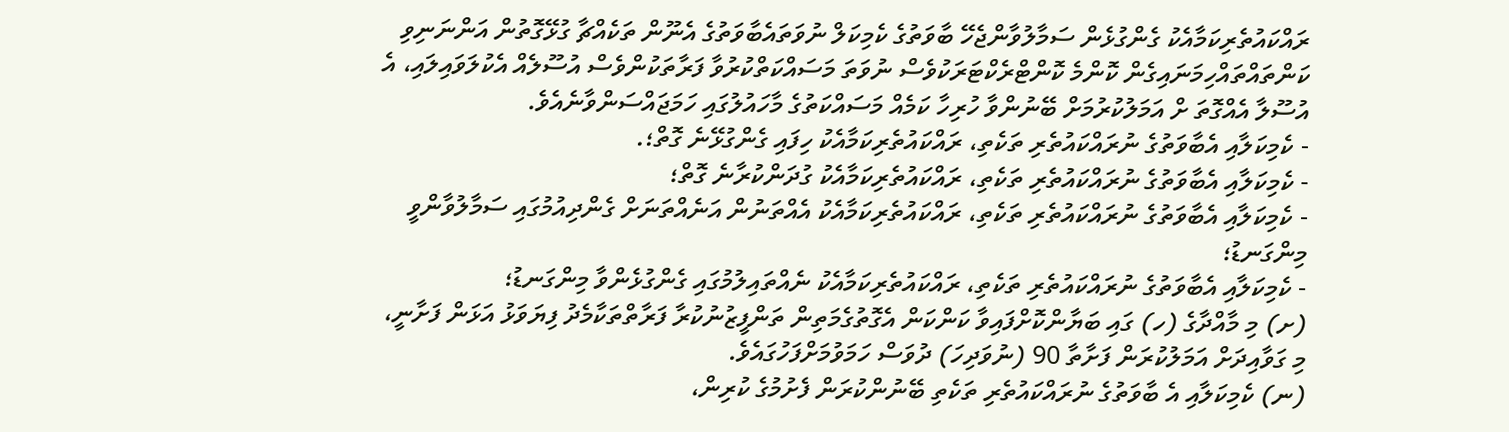ރައްކައުތެރިކަމާއެކު ގެންގުޅެން ސަމާލުވާންޖެހޭ ބާވަތުގެ ކެމިކަލް ނުވަތައެބާވަތުގެ އެނޫން ތަކެއްޗާ ގުޅޭގޮތުން އަންނަނިވި ކަންތައްތައްހިމަނައިގެން ކޮންމެ ކޮންޓްރެކްޓަރަކުވެސް ނުވަތަ މަސައްކަތްކުރުވާ ފަރާތަކުންވެސް އުސޫލެއް އެކުލަވައިލައި، އެ އުސޫލާ އެއްގޮތަ ށް އަމަލުކުރުމަށް ބޭނުންވާ ހުރިހާ ކަމެއް މަސައްކަތުގެ މާހައުލުގައި ހަމަޖައްސަންވާނެއެވެ.
- ކެމިކަލާއި އެބާވަތުގެ ނުރައްކައުތެރި ތަކެތި، ރައްކައުތެރިކަމާއެކު ހިފައި ގެންގުޅޭނެ ގޮތް؛.
- ކެމިކަލާއި އެބާވަތުގެ ނުރައްކައުތެރި ތަކެތި، ރައްކައުތެރިކަމާއެކު ގުދަންކުރާނެ ގޮތް؛
- ކެމިކަލާއި އެބާވަތުގެ ނުރައްކައުތެރި ތަކެތި، ރައްކައުތެރިކަމާއެކު އެއްތަނުން އަނެއްތަނަށް ގެންދިއުމުގައި ސަމާލުވާންވީ މިންގަނޑު؛
- ކެމިކަލާއި އެބާވަތުގެ ނުރައްކައުތެރި ތަކެތި، ރައްކައުތެރިކަމާއެކު ނެއްތައިލުމުގައި ގެންގުޅެންވާ މިންގަނޑު؛
(ށ) މި މާއްދާގެ (ހ) ގައި ބަޔާންކޮށްފައިވާ ކަންކަން އެގޮތުގެމަތިން ތަންފީޒުނުކުރާ ފަރާތްތަކާމެދު ފިޔަވަޅު އަޅަން ފަށާނީ، މި ގަވާއިދަށް އަމަލުކުރަން ފަށާތާ 90 (ނުވަދިހަ) ދުވަސް ހަމަވުމަށްފަހުގައެވެ.
(ނ) ކެމިކަލާއި އެ ބާވަތުގެ ނުރައްކައުތެރި ތަކެތި ބޭނުންކުރަން ފެށުމުގެ ކުރިން،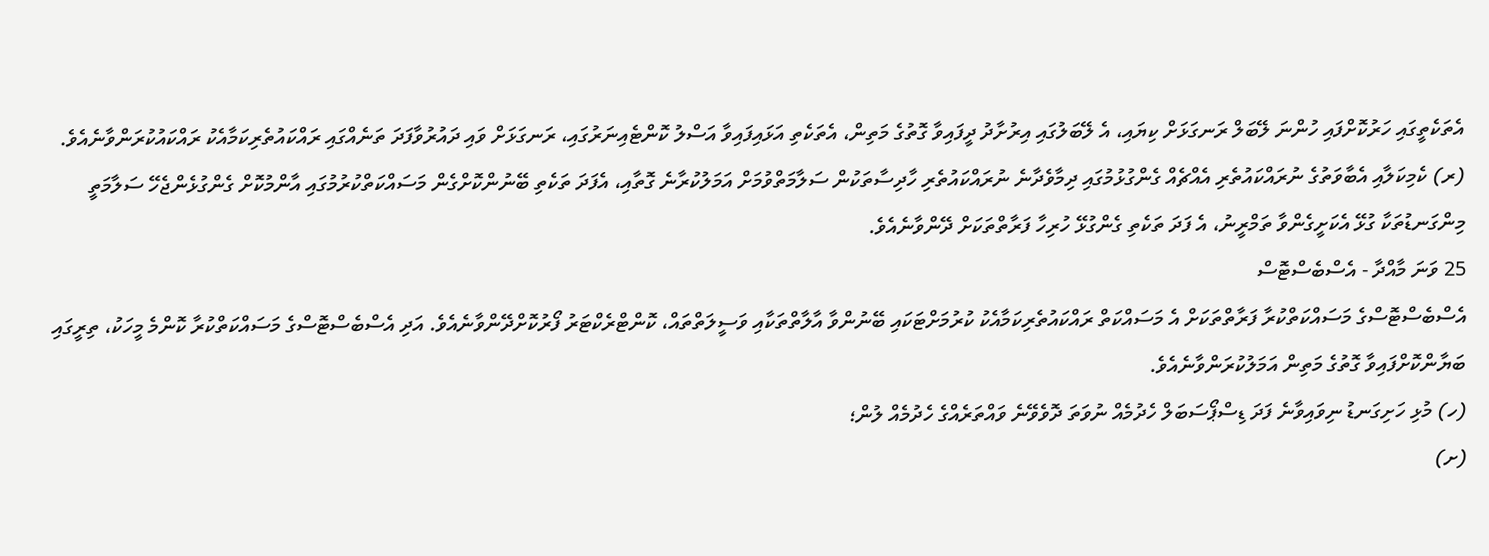އެތަކެތީގައި ހަރުކޮށްފައި ހުންނަ ލޭބަލް ރަނގަޅަށް ކިޔައި، އެ ލޭބަލުގައި އިރުށާދު ދީފައިވާ ގޮތުގެ މަތިން، އެތަކެތި އަޅައިފައިވާ އަސްލު ކޮންޓެއިނަރުގައި، ރަނގަޅަށް ވައި ދައުރުވާފަދަ ތަނެއްގައި ރައްކައުތެރިކަމާއެކު ރައްކައުކުރަންވާނެއެވެ.
(ރ) ކެމިކަލާއި އެބާވަތުގެ ނުރައްކައުތެރި އެއްޗެއް ގެންގުޅުމުގައި ދިމާވެދާނެ ނުރައްކައުތެރި ހާދިސާތަކުން ސަލާމަތްވުމަށް އަމަލުކުރާނެ ގޮތާއި، އެފަދަ ތަކެތި ބޭނުންކޮށްގެން މަސައްކަތްކުރުމުގައި އާންމުކޮށް ގެންގުޅެންޖެހޭ ސަލާމަތީ މިންގަނޑުތަކާ ގުޅޭ އެކަށީގެންވާ ތަމްރީނު، އެ ފަދަ ތަކެތި ގެންގުޅޭ ހުރިހާ ފަރާތްތަކަށް ދޭންވާނެއެވެ.
25 ވަނަ މާއްދާ - އެސްބެސްޓޮސް
އެސްބެސްޓޮސްގެ މަސައްކަތްކުރާ ފަރާތްތަކަށް އެ މަސައްކަތް ރައްކައުތެރިކަމާއެކު ކުރުމަށްޓަކައި ބޭނުންވާ އާލާތްތަކާއި ވަސީލަތްތައް، ކޮންޓްރެކްޓަރު ފޯރުކޮށްދޭންވާނެއެވެ. އަދި އެސްބެސްޓޮސްގެ މަސައްކަތްކުރާ ކޮންމެ މީހަކު، ތިރީގައި ބަޔާންކޮށްފައިވާ ގޮތުގެ މަތިން އަމަލުކުރަންވާނެއެވެ.
(ހ) މުޅި ހަށިގަނޑު ނިވައިވާނެ ފަދަ ޑިސްޕޯސަބަލް ހެދުމެއް ނުވަތަ ދޮވެވޭނެ ވައްތަރެއްގެ ހެދުމެއް ލުން؛
(ށ)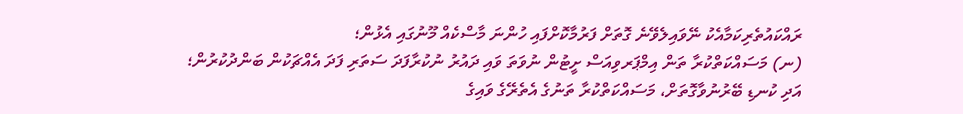ރައްކައުތެރިކަމާއެކު ނޭވައިލެވޭނެ ގޮތަށް ފަރުމާކޮށްފައި ހުންނަ މާސްކެއް މޫނުގައި އެޅުން؛
(ނ) މަސައްކަތްކުރާ ތަން އިމްޕަރވިއަސް ށީޓުން ނުވަތަ ވައި ދައުރު ނުކުރާފަދަ ސަތަރި ފަދަ އެއްޗަކުން ބަންދުކުރުން؛ އަދި ކުނޑި ބޭރުނުވާގޮތަށް، މަސައްކަތްކުރާ ތަނުގެ އެތެރޭގެ ވައިގެ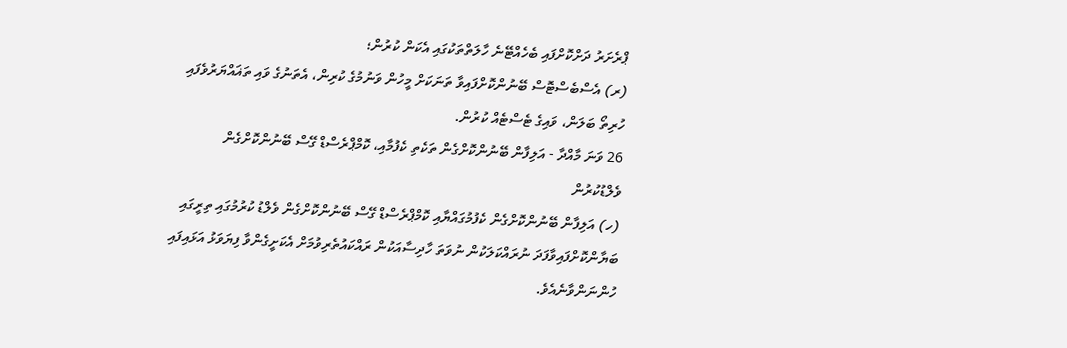ޕްރެށަރު ދަށްކޮށްފައި ބެހެއްޓޭނެ ހާލަތްތަކުގައި އެކަން ކުރުން؛
(ރ) އެސްބެސްޓޮސް ބޭނުންކޮށްފައިވާ ތަނަކަށް މީހުން ވަނުމުގެ ކުރިން، އެތަނުގެ ވައި ތަޣައްޔަރުވެފައި ހުރިތޯ ބަލަން، ވައިގެ ޓެސްޓެއް ކުރުން.
26 ވަނަ މާއްދާ - އަލިފާން ބޭނުންކޮށްގެން ތަކެތި ކެފުމާއި، ކޮމްޕްރެސްޑް ގޭސް ބޭނުންކޮށްގެން ވެލްޑުކުރުން
(ހ) އަލިފާން ބޭނުންކޮށްގެން ކެފުމުގައްޔާއި ކޮމްޕްރެސްޑް ގޭސް ބޭނުންކޮށްގެން ވެލްޑު ކުރުމުގައި ތިރީގައި ބަޔާންކޮށްފައިވާފަދަ ނުރައްކަލަކުން ނުވަތަ ހާދިސާއަކުން ރައްކައުތެރިވުމަށް އެކަށީގެންވާ ފިޔަވަޅު އަޅައިފައި ހުންނަންވާނެއެވެ.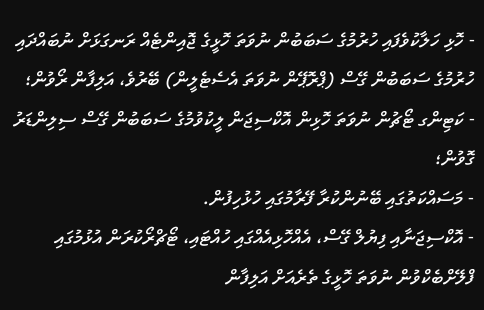- ހޮޅި ހަލާކުވެފައި ހުރުމުގެ ސަބަބުން ނުވަތަ ހޮޅީގެ ޖޮއިންޓެއް ރަނގަޅަށް ނުބައްދައި ހުރުމުގެ ސަބަބުން ގޭސް (ޕްރޮޕޭން ނުވަތަ އެސެޓެލީން) ބޭރުވެ، އަލިފާން ރޯވުން؛
- ކަޓިންގ ޓޯޗުން ނުވަތަ ހޮޅިން އޮކްސިޖަން ލީކުވުމުގެ ސަބަބުން ގޭސް ސިލިންޑަރު ގޮވުން؛
- މަސައްކަތުގައި ބޭނުންކުރާ ފޭރާމުގައި ހުޅުހިފުން.
- އޮކްސިޖަނާއި ފިޔުލް ގޭސް، އެއްހޮޅިއެއްގައި ހުއްޓައި، ޓޯޗްރޯކުރަން އުޅުމުގައި ފްލޭށްބެކްވުން ނުވަތަ ހޮޅީގެ ތެރެއަށް އަލިފާން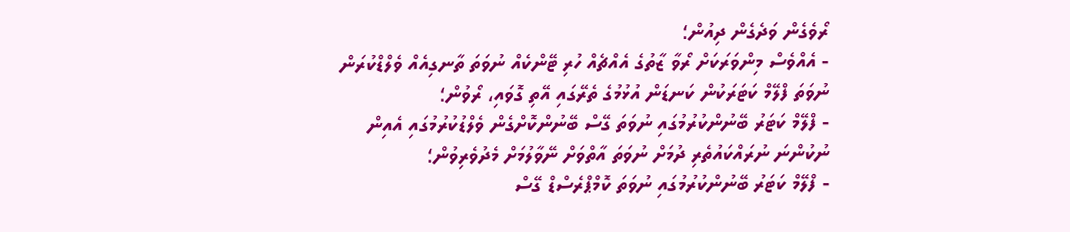ރޯވެގެން ވަދެގެން ދިއުން؛
- އެއްވެސް މިންވަރަކަށް ރޯވާ ޒާތުގެ އެއްޗެއް ހުރި ޓޭންކެއް ނުވަތަ ތާނގިއެއް ވެލްޑްކުރަން ނުވަތަ ފްލޭމް ކަޓަރަކުން ކަނޑަން އުޅުމުގެ ތެރޭގައި އޭތި ގޮވައި، ރޯވުން؛
- ފްލޭމް ކަޓަރު ބޭނުންކުރުމުގައި ނުވަތަ ގޭސް ބޭނުންކޮށްގެން ވެލްޑުކުރުމުގައި އެއިން ނުކުންނަ ނުރައްކައުތެރި ދުމަށް ނުވަތަ އާތްވަށް ނޭވާލުމަށް މެދުވެރިވުން؛
- ފްލޭމް ކަޓަރު ބޭނުންކުރުމުގައި ނުވަތަ ކޮމްޕްރެސްޑް ގޭސް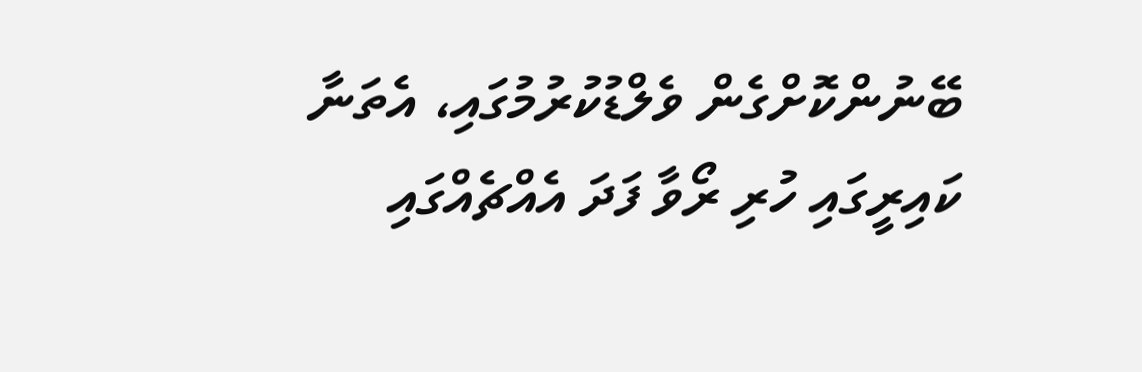ބޭނުންކޮށްގެން ވެލްޑުކުރުމުގައި، އެތަނާ ކައިރީގައި ހުރި ރޯވާ ފަދަ އެއްޗެއްގައި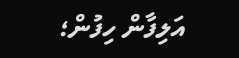އަލިފާން ހިފުން؛